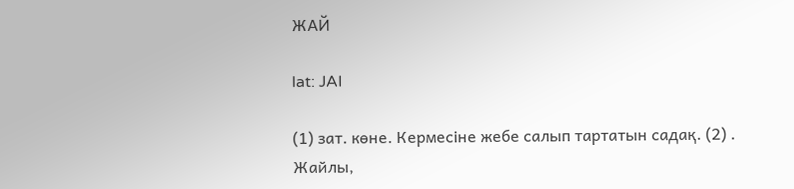ЖАЙ

lat: JAI

(1) зат. көне. Кермесіне жебе салып тартатын садақ. (2) . Жайлы,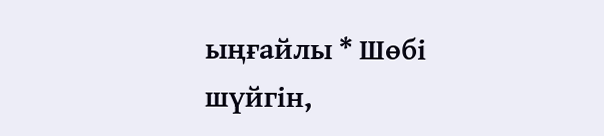ыңғайлы * Шөбі шүйгін,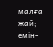малға жай; емін-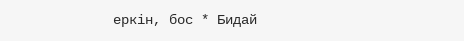еркін, бос * Бидай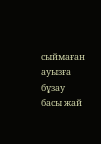сыймаған ауызға бұзау басы жай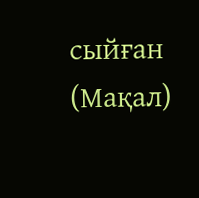сыйған (Мақал)